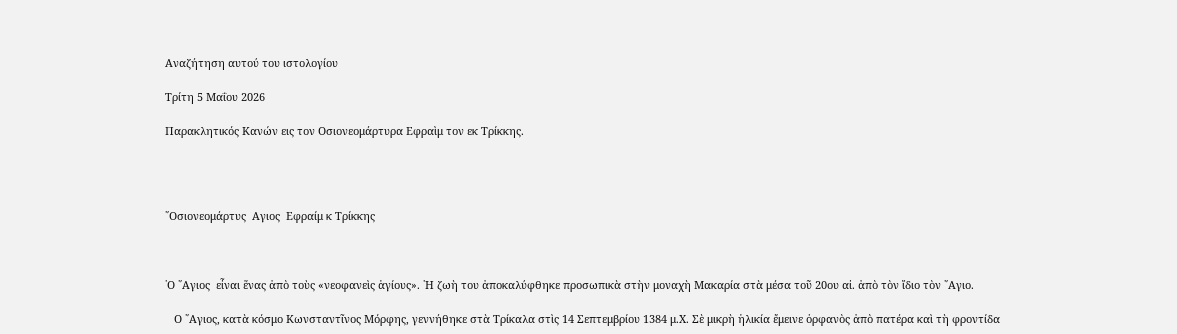Αναζήτηση αυτού του ιστολογίου

Τρίτη 5 Μαΐου 2026

Παρακλητικός Κανών εις τον Οσιονεομάρτυρα Εφραὶμ τον εκ Τρίκκης.




῞Οσιονεομάρτυς  Αγιος  Εφραίμ κ Τρίκκης



῾Ο ῞Αγιος  εἶναι ἕνας ἀπὸ τοὺς «νεοφανεὶς ἁγίους». ῾Η ζωὴ του ἀποκαλύφθηκε προσωπικὰ στὴν μοναχὴ Μακαρία στὰ μέσα τοῦ 20ου αἰ. ἀπὸ τὸν ἴδιο τὸν ῞Αγιο.

   Ο ῞Αγιος, κατὰ κόσμο Κωνσταντῖνος Μόρφης, γεννήθηκε στὰ Τρίκαλα στὶς 14 Σεπτεμβρίου 1384 μ.Χ. Σὲ μικρὴ ἡλικία ἔμεινε ὀρφανὸς ἀπὸ πατέρα καὶ τὴ φροντίδα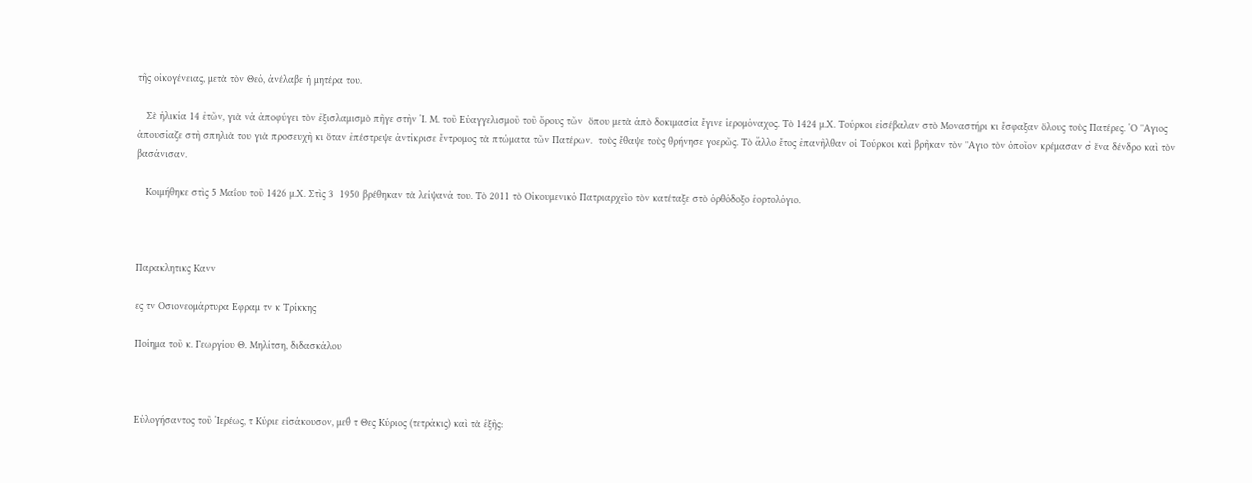τῆς οἰκογένειας, μετὰ τὸν Θεό, ἀνέλαβε ἡ μητέρα του.

   Σὲ ἡλικία 14 ἐτῶν, γιὰ νἀ ἀποφύγει τὸν ἐξισλαμισμὸ πῆγε στὴν ῾Ι. Μ. τοῦ Εὐαγγελισμοῦ τοῦ ὄρους τῶν  ὅπου μετὰ ἀπὸ δοκιμασία ἔγινε ἱερομόναχος. Τὸ 1424 μ.Χ. Τούρκοι εἰσέβαλαν στὸ Μοναστήρι κι ἔσφαξαν ὅλους τοὺς Πατέρες. ῾Ο ῞Αγιος ἀπουσίαζε στὴ σπηλιὰ του γιὰ προσευχὴ κι ὅταν ἐπέστρεψε ἀντίκρισε ἔντρομος τὰ πτώματα τῶν Πατέρων.  τοὺς ἔθαψε τοὺς θρήνησε γοερῶς. Τὸ ἄλλο ἔτος ἐπανῆλθαν οἱ Τούρκοι καὶ βρῆκαν τὸν ῞Αγιο τὸν ὁποῖον κρέμασαν σ̉ ἕνα δένδρο καὶ τὸν βασάνισαν.

   Κοιμήθηκε στὶς 5 Μαΐου τοῦ 1426 μ.Χ. Στὶς 3  1950 βρέθηκαν τὰ λείψανά του. Τὸ 2011 τὸ Οἰκουμενικό Πατριαρχεῖο τὸν κατέταξε στὸ ὀρθόδοξο ἑορτολόγιο.



Παρακλητικς Κανν

ες τν Οσιονεομάρτυρα Εφραμ τν κ Τρίκκης

Ποίημα τοῦ κ. Γεωργίου Θ. Μηλίτση, διδασκάλου



Εὐλογήσαντος τοῦ ῾Ιερέως, τ Κύριε εἰσάκουσον, μεθ̉ τ Θες Κύριος (τετράκις) καὶ τὰ ἑξῆς: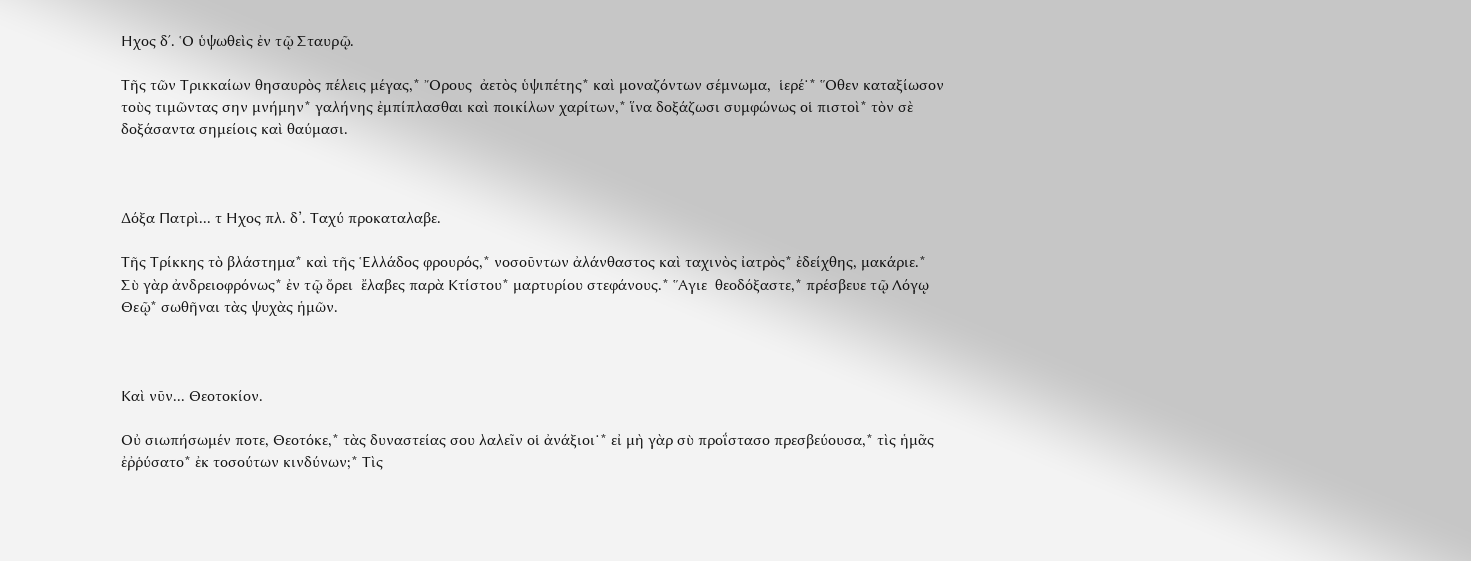Ηχος δʹ. ῾Ο ὑψωθεὶς ἐν τῷ Σταυρῷ.

Τῆς τῶν Τρικκαίων θησαυρὸς πέλεις μέγας,* ῎Ορους  ἀετὸς ὑψιπέτης* καὶ μοναζόντων σέμνωμα,  ἱερέ˙* ῞Οθεν καταξίωσον τοὺς τιμῶντας σην μνήμην* γαλήνης ἐμπίπλασθαι καὶ ποικίλων χαρίτων,* ἵνα δοξάζωσι συμφώνως οἱ πιστοὶ* τὸν σὲ δοξάσαντα σημείοις καὶ θαύμασι.



Δόξα Πατρὶ... τ Ηχος πλ. δ’. Ταχύ προκαταλαβε.

Τῆς Τρίκκης τὸ βλάστημα* καὶ τῆς ῾Ελλάδος φρουρός,* νοσοῦντων ἀλάνθαστος καὶ ταχινὸς ἰατρὸς* ἐδείχθης, μακάριε.* Σὺ γὰρ ἀνδρειοφρόνως* ἐν τῷ ὄρει  ἔλαβες παρὰ Κτίστου* μαρτυρίου στεφάνους.* ῞Αγιε  θεοδόξαστε,* πρέσβευε τῷ Λόγῳ Θεῷ* σωθῆναι τὰς ψυχὰς ἡμῶν.



Καὶ νῦν... Θεοτοκίον.

Οὐ σιωπήσωμέν ποτε, Θεοτόκε,* τὰς δυναστείας σου λαλεῖν οἱ ἀνάξιοι˙* εἰ μὴ γὰρ σὺ προΐστασο πρεσβεύουσα,* τὶς ἡμᾶς ἐῤῥύσατο* ἐκ τοσούτων κινδύνων;* Τὶς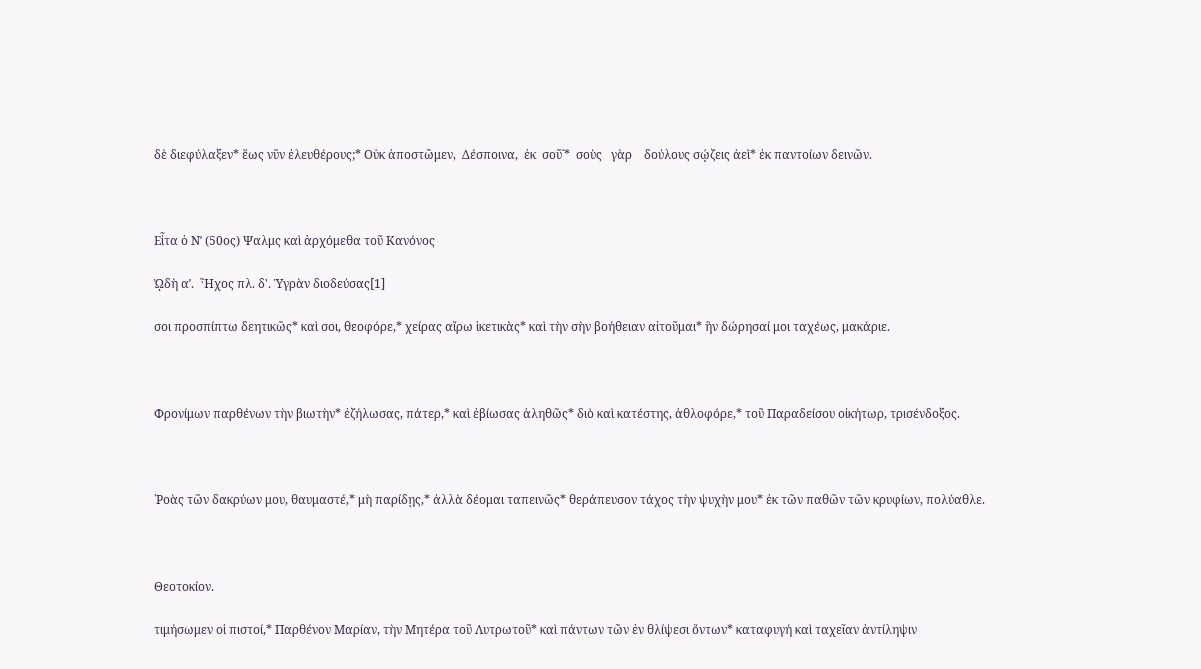δὲ διεφύλαξεν* ἕως νῦν ἐλευθέρους;* Οὐκ ἀποστῶμεν,  Δέσποινα,  ἐκ  σοῦ˙*  σοὺς   γὰρ    δούλους σῴζεις ἀεὶ* ἐκ παντοίων δεινῶν.



Εἶτα ὁ Νʹ (50ος) Ψαλμς καὶ ἀρχόμεθα τοῦ Κανόνος

ᾨδὴ αʹ.  Ἦχος πλ. δ'. Ὑγρὰν διοδεύσας[1]

σοι προσπίπτω δεητικῶς* καὶ σοι, θεοφόρε,* χείρας αἴρω ἱκετικὰς* καὶ τὴν σὴν βοήθειαν αἰτοῦμαι* ἣν δώρησαί μοι ταχέως, μακάριε.



Φρονίμων παρθένων τὴν βιωτὴν* ἐζήλωσας, πάτερ,* καὶ ἐβίωσας ἀληθῶς* διὸ καὶ κατέστης, ἀθλοφόρε,* τοῦ Παραδείσου οἰκήτωρ, τρισένδοξος.



῾Ροὰς τῶν δακρύων μου, θαυμαστέ,* μὴ παρίδῃς,* ἀλλὰ δέομαι ταπεινῶς* θεράπευσον τάχος τὴν ψυχὴν μου* ἐκ τῶν παθῶν τῶν κρυφίων, πολύαθλε.



Θεοτοκίον.

τιμήσωμεν οἱ πιστοί,* Παρθένον Μαρίαν, τὴν Μητέρα τοῦ Λυτρωτοῦ* καὶ πάντων τῶν ἐν θλίψεσι ὄντων* καταφυγή καὶ ταχεῖαν ἀντίληψιν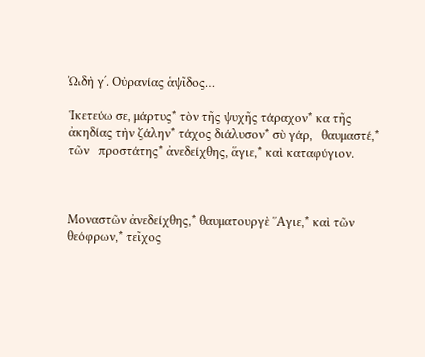ᾨδὴ γʹ. Οὐρανίας ἁψῖδος…

῾Ικετεύω σε, μάρτυς* τὸν τῆς ψυχῆς τάραχον* κα τῆς ἀκηδίας τὴν ζάλην* τάχος διάλυσον* σὺ γάρ,   θαυμαστέ,* τῶν   προστάτης* ἀνεδείχθης, ἅγιε,* καὶ καταφύγιον.



Μοναστῶν ἀνεδείχθης,* θαυματουργὲ ῞Αγιε,* καὶ τῶν θεόφρων,* τεῖχος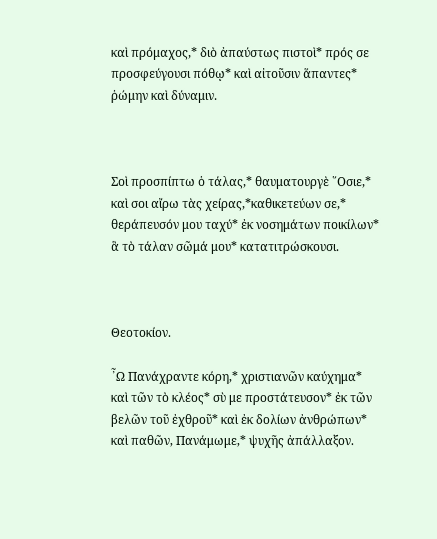καὶ πρόμαχος,* διὸ ἀπαύστως πιστοὶ* πρός σε προσφεύγουσι πόθῳ* καὶ αἰτοῦσιν ἅπαντες* ῥώμην καὶ δύναμιν.



Σοὶ προσπίπτω ὁ τάλας,* θαυματουργὲ ῞Οσιε,* καὶ σοι αἴρω τὰς χείρας,*καθικετεύων σε,* θεράπευσόν μου ταχύ* ἐκ νοσημάτων ποικίλων* ἃ τὸ τάλαν σῶμά μου* κατατιτρώσκουσι.



Θεοτοκίον.

῏Ω Πανάχραντε κόρη,* χριστιανῶν καύχημα* καὶ τῶν τὸ κλέος* σὺ με προστάτευσον* ἐκ τῶν βελῶν τοῦ ἐχθροῦ* καὶ ἐκ δολίων ἀνθρώπων* καὶ παθῶν, Πανάμωμε,* ψυχῆς ἀπάλλαξον.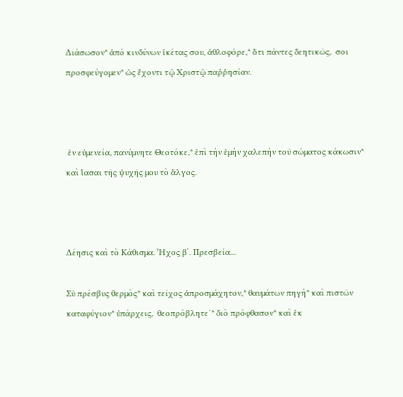Διάσωσον* ἀπό κινδύνων ἱκέτας σου, ἀθλοφόρε,* ὅτι πάντες δεητικῶς,  σοι προσφεύγομεν* ὡς ἔχοντι τῷ Χριστῷ παῤῥησίαν.



 ἐν εὐμενεία, πανύμνητε Θεοτόκε,* ἐπὶ τὴν ἐμὴν χαλεπὴν τοῦ σώματος κάκωσιν* καὶ ἴασαι τῆς ψυχῆς μου τὸ ἄλγος.



Δέησις καὶ τὸ Κάθισμα. Ἦχος βʹ. Πρεσβεία...

Σὺ πρέσβυς θερμὸς* καὶ τεῖχος ἀπροσμάχητον,* θαυμάτων πηγὴ* καὶ πιστῶν καταφύγιον* ὑπάρχεις,  θεοπρόβλητε˙* διὸ πρόφθασον* καὶ ἐκ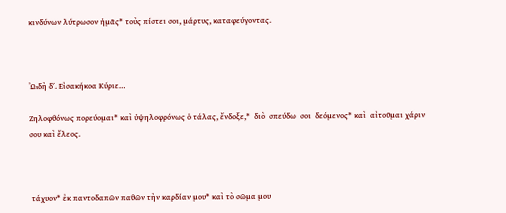κινδύνων λύτρωσον ἡμᾶς* τοὺς πίστει σοι, μάρτυς, καταφεύγοντας.



ᾨδὴ δʹ. Εἰσακήκοα Κύριε…

Ζηλοφθόνως πορεύομαι* καὶ ὑψηλοφρόνως ὁ τάλας, ἔνδοξε,*  διὸ  σπεύδω  σοι  δεόμενος* καὶ  αἰτοῦμαι χάριν σου καὶ ἔλεος.



 τάχυον* ἐκ παντοδαπῶν παθῶν τὴν καρδίαν μου* καὶ τὸ σῶμα μου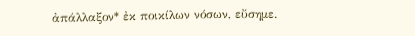ἀπάλλαξον* ἐκ ποικίλων νόσων, εὔσημε.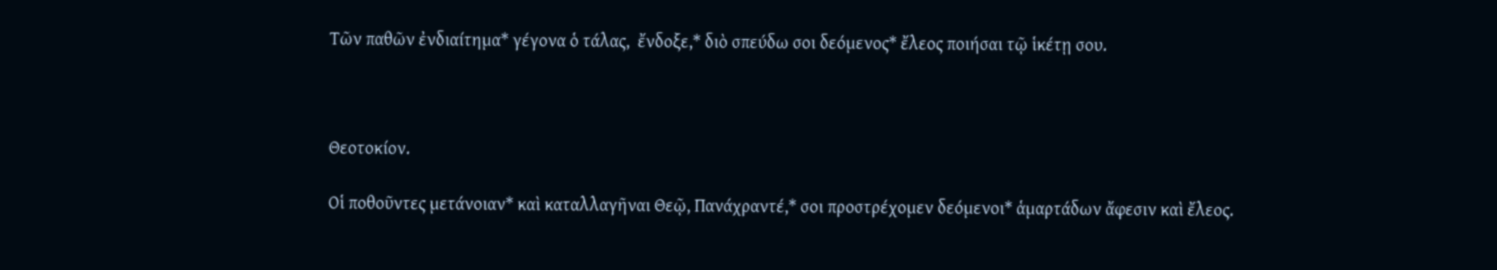Τῶν παθῶν ἐνδιαίτημα* γέγονα ὁ τάλας,  ἔνδοξε,* διὸ σπεύδω σοι δεόμενος* ἔλεος ποιήσαι τῷ ἱκέτῃ σου.



Θεοτοκίον.

Οἱ ποθοῦντες μετάνοιαν* καὶ καταλλαγῆναι Θεῷ, Πανάχραντέ,* σοι προστρέχομεν δεόμενοι* ἁμαρτάδων ἄφεσιν καὶ ἔλεος.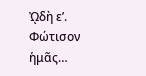ᾨδὴ εʹ. Φώτισον ἡμᾶς…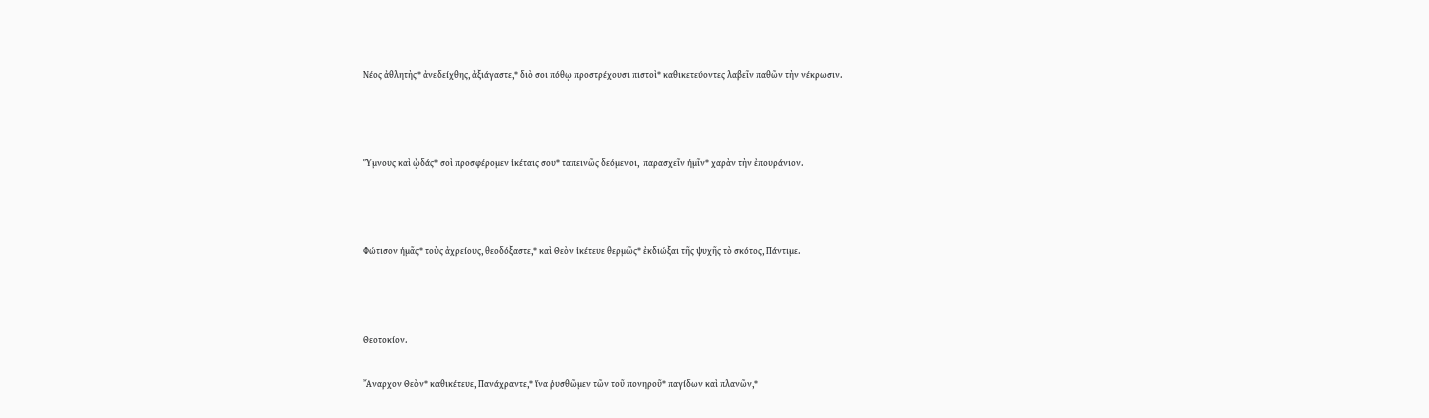Νέος ἀθλητὴς* ἀνεδείχθης, ἀξιάγαστε,* διὸ σοι πόθῳ προστρέχουσι πιστοὶ* καθικετεύοντες λαβεῖν παθῶν τὴν νέκρωσιν.



῞Υμνους καὶ ᾠδάς* σοὶ προσφέρομεν ἱκέταις σου* ταπεινῶς δεόμενοι,  παρασχεῖν ἡμῖν* χαρὰν τὴν ἐπουράνιον.



Φώτισον ἡμᾶς* τοὺς ἀχρείους, θεοδόξαστε,* καὶ Θεὸν ἱκέτευε θερμῶς* ἐκδιώξαι τῆς ψυχῆς τὸ σκότος, Πάντιμε.



Θεοτοκίον.

῎Αναρχον Θεὸν* καθικέτευε, Πανάχραντε,* ἵνα ῥυσθῶμεν τῶν τοῦ πονηροῦ* παγίδων καὶ πλανῶν,*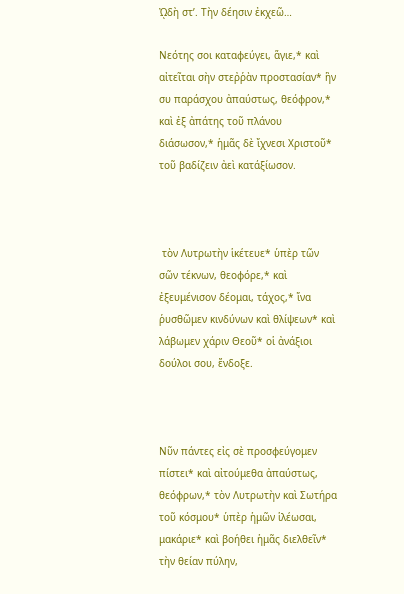ᾨδὴ στʹ. Τὴν δέησιν ἐκχεῶ…

Νεότης σοι καταφεύγει, ἅγιε,* καὶ αἰτεῖται σὴν στεῤῥὰν προστασίαν* ἣν συ παράσχου ἀπαύστως, θεόφρον,* καὶ ἐξ ἀπάτης τοῦ πλάνου διάσωσον,* ἡμᾶς δὲ ἴχνεσι Χριστοῦ* τοῦ βαδίζειν ἀεὶ κατάξίωσον.



 τὸν Λυτρωτὴν ἱκέτευε* ὑπὲρ τῶν σῶν τέκνων, θεοφόρε,* καὶ ἐξευμένισον δέομαι, τάχος,* ἵνα ῥυσθῶμεν κινδύνων καὶ θλίψεων* καὶ λάβωμεν χάριν Θεοῦ* οἱ ἀνάξιοι δούλοι σου, ἔνδοξε.



Νῦν πάντες εἰς σὲ προσφεύγομεν πίστει* καὶ αἰτούμεθα ἀπαύστως, θεόφρων,* τὸν Λυτρωτὴν καὶ Σωτήρα τοῦ κόσμου* ὑπὲρ ἡμῶν ἱλέωσαι, μακάριε* καὶ βοήθει ἡμᾶς διελθεῖν* τὴν θείαν πύλην,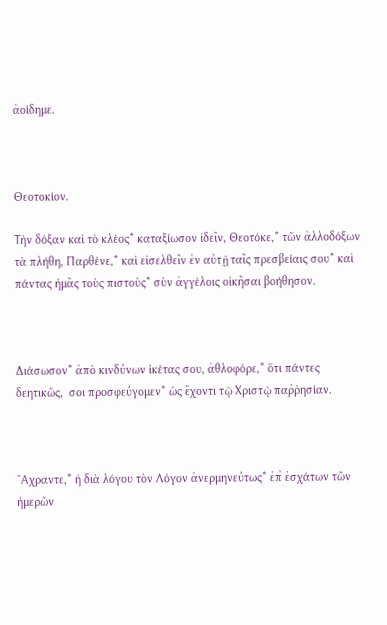ἀοίδημε.



Θεοτοκίον.

Τὴν δόξαν καὶ τὸ κλέος* καταξίωσον ἰδεῖν, Θεοτόκε,* τῶν ἀλλοδόξων τὰ πλήθη, Παρθένε,* καὶ εἰσελθεῖν ἐν αὐτῇ ταῖς πρεσβείαις σου* καὶ πάντας ἡμᾶς τοὺς πιστοὺς* σὺν ἀγγέλοις οἰκῆσαι βοήθησον.



Διάσωσον* ἀπὸ κινδύνων ἱκέτας σου, ἀθλοφόρε,* ὅτι πάντες δεητικῶς,  σοι προσφεύγομεν* ὡς ἔχοντι τῷ Χριστῷ παῤῥησίαν.



῎Αχραντε,* ἡ διὰ λόγου τὸν Λόγον ἀνερμηνεύτως* ἐπ̉ ἐσχάτων τῶν ἡμερῶν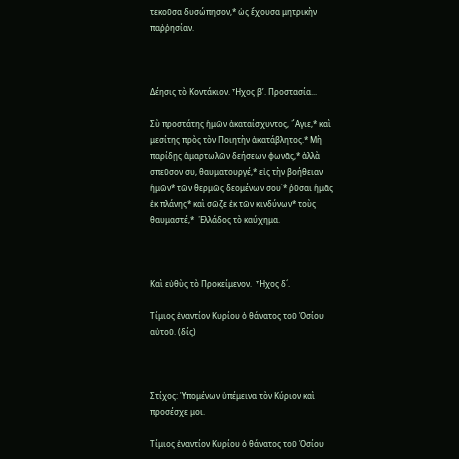τεκοῦσα δυσώπησον,* ὡς ἔχουσα μητρικὴν παῤῥησίαν.



Δέησις τὸ Κοντάκιον. Ἦχος βʹ. Προστασία...

Σὺ προστάτης ἡμῶν ἀκαταίσχυντος, ῞Αγιε,* καὶ μεσίτης πρὸς τὸν Ποιητὴν ἀκατάβλητος.* Μὴ παρίδῃς ἁμαρτωλῶν δεήσεων φωνᾶς,* ἀλλὰ σπεῦσον συ, θαυματουργέ,* εἰς τὴν βοήθειαν ἡμῶν* τῶν θερμῶς δεομένων σου˙* ῥῦσαι ἡμᾶς ἐκ πλάνης* καὶ σῶζε ἐκ τῶν κινδύνων* τοὺς  θαυμαστέ,*  ῾Ελλάδος τὸ καύχημα.



Καὶ εὐθὺς τὸ Προκείμενον.  Ἦχος δ´.

Τίμιος ἐναντίον Κυρίου ὁ θάνατος τοῦ Ὁσίου αὐτοῦ. (δίς)



Στίχος: Ὑπομένων ὑπέμεινα τὸν Κύριον καὶ προσέσχε μοι.

Τίμιος ἐναντίον Κυρίου ὁ θάνατος τοῦ Ὁσίου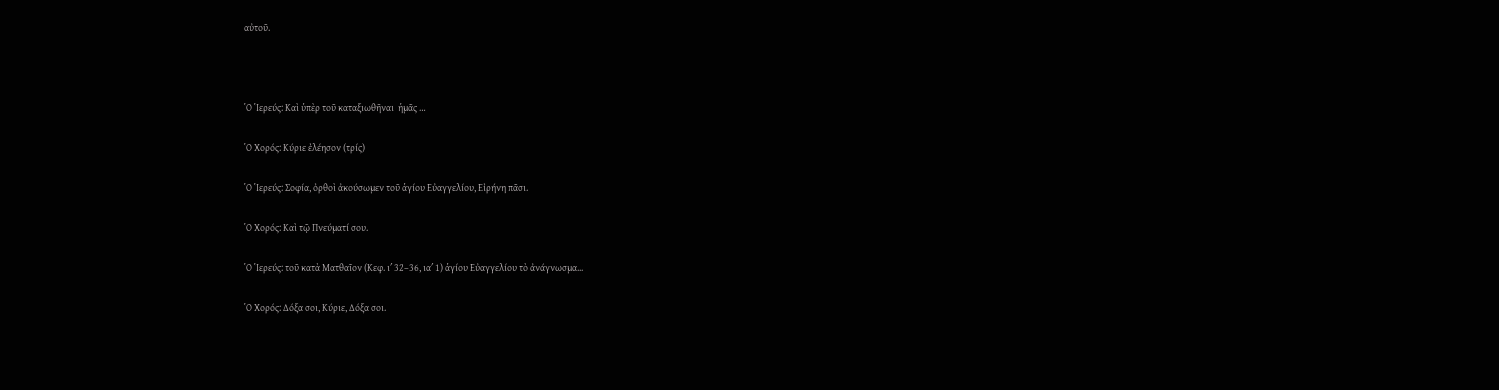αὐτοῦ.



῾Ο ῾Ιερεύς: Καὶ ὑπὲρ τοῦ καταξιωθῆναι  ἡμᾶς …

῾Ο Χορός: Κύριε ἐλέησον (τρίς)

῾Ο ῾Ιερεύς: Σοφία, ὀρθοὶ ἀκούσωμεν τοῦ ἁγίου Εὐαγγελίου, Εἰρήνη πᾶσι.

῾Ο Χορός: Καὶ τῷ Πνεύματί σου.

῾Ο ῾Ιερεύς: τοῦ κατὰ Ματθαῖον (Κεφ. ιʹ 32–36, ιαʹ 1) ἁγίου Εὐαγγελίου τὸ ἀνάγνωσμα...

῾Ο Χορός: Δόξα σοι, Κύριε, Δόξα σοι.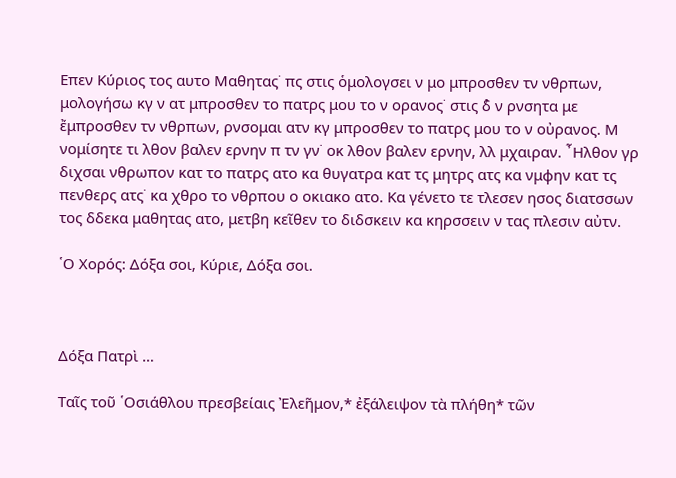Επεν Κύριος τος αυτο Μαθητας˙ πς στις ὁμολογσει ν μο μπροσθεν τν νθρπων, μολογήσω κγ ν ατ μπροσθεν το πατρς μου το ν ορανος˙ στις δ̉ ν ρνσητα με ἔμπροσθεν τν νθρπων, ρνσομαι ατν κγ μπροσθεν το πατρς μου το ν οὐρανος. Μ νομίσητε τι λθον βαλεν ερνην π τν γν˙ οκ λθον βαλεν ερνην, λλ μχαιραν. ῏Ηλθον γρ διχσαι νθρωπον κατ το πατρς ατο κα θυγατρα κατ τς μητρς ατς κα νμφην κατ τς πενθερς ατς˙ κα χθρο το νθρπου ο οκιακο ατο. Κα γένετο τε τλεσεν ησος διατσσων τος δδεκα μαθητας ατο, μετβη κεῖθεν το διδσκειν κα κηρσσειν ν τας πλεσιν αὐτν.

῾Ο Χορός: Δόξα σοι, Κύριε, Δόξα σοι.



Δόξα Πατρὶ …

Ταῖς τοῦ ῾Οσιάθλου πρεσβείαις Ἐλεῆμον,* ἐξάλειψον τὰ πλήθη* τῶν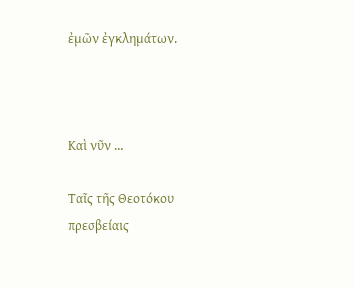ἐμῶν ἐγκλημάτων.



Καὶ νῦν …

Ταῖς τῆς Θεοτόκου πρεσβείαις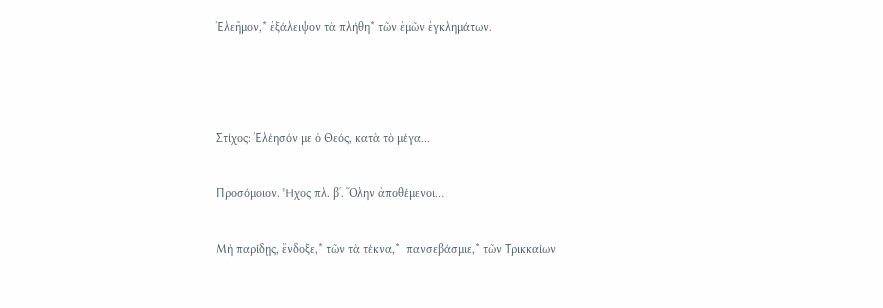Ἐλεῆμον,* ἐξάλειψον τὰ πλήθη* τῶν ἐμῶν ἐγκλημάτων.



Στίχος: Ἐλέησόν με ὁ Θεός, κατὰ τὸ μέγα…

Προσόμοιον. Ἦχος πλ. βʹ. Ὅλην ἀποθέμενοι…

Μὴ παρίδῃς, ἔνδοξε,* τῶν τὰ τέκνα,*  πανσεβάσμιε,* τῶν Τρικκαίων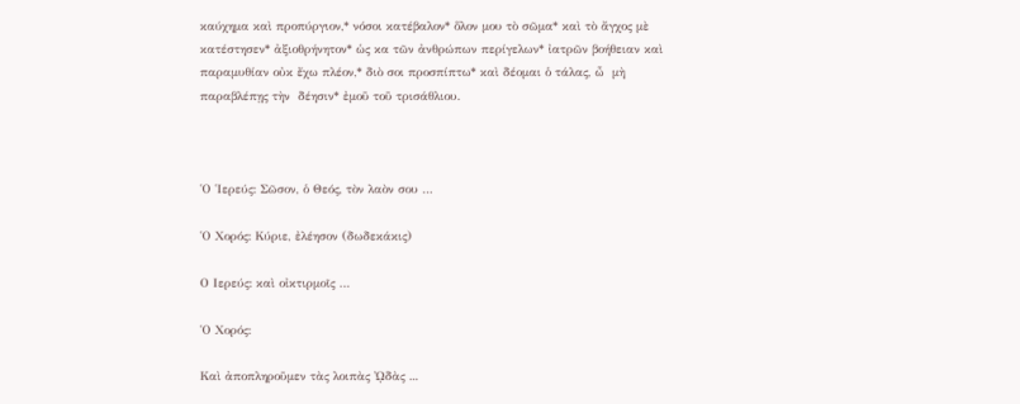καύχημα καὶ προπύργιον,* νόσοι κατέβαλον* ὅλον μου τὸ σῶμα* καὶ τὸ ἄγχος μὲ κατέστησεν* ἀξιοθρήνητον* ὡς κα τῶν ἀνθρώπων περίγελων* ἰατρῶν βοήθειαν καὶ παραμυθίαν οὐκ ἔχω πλέον,* διὸ σοι προσπίπτω* καὶ δέομαι ὁ τάλας, ὦ  μὴ  παραβλέπῃς τὴν  δέησιν* ἐμοῦ τοῦ τρισάθλιου.



῾Ο ῾Ιερεύς: Σῶσον, ὁ Θεός, τὸν λαὸν σου …

῾Ο Χορός: Κύριε, ἐλέησον (δωδεκάκις)

Ο Ιερεύς: καὶ οἰκτιρμοῖς …

῾Ο Χορός:

Καὶ ἀποπληροῦμεν τὰς λοιπὰς ᾨδὰς ...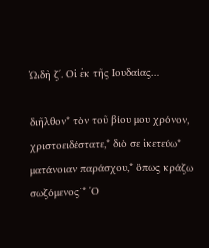ᾨδὴ ζʹ. Οἱ ἐκ τῆς Ιουδαίας…

διῆλθον* τὸν τοῦ βίου μου χρόνον, χριστοειδέστατε,* διὸ σε ἱκετεύω* ματάνοιαν παράσχου,* ὅπως κράζω σωζόμενος˙* ῾Ο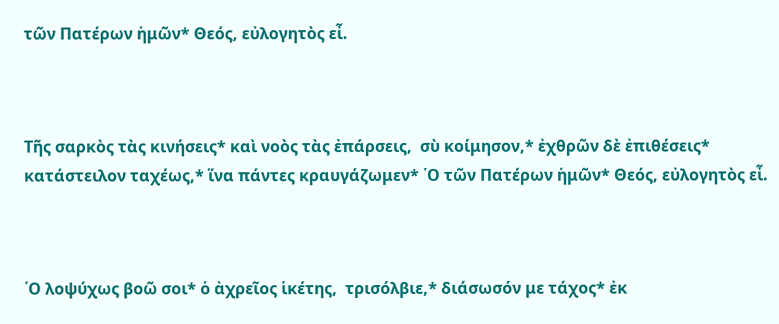τῶν Πατέρων ἡμῶν* Θεός, εὐλογητὸς εἶ.



Τῆς σαρκὸς τὰς κινήσεις* καὶ νοὸς τὰς ἐπάρσεις,  σὺ κοίμησον,* ἐχθρῶν δὲ ἐπιθέσεις* κατάστειλον ταχέως,* ἵνα πάντες κραυγάζωμεν* ῾Ο τῶν Πατέρων ἡμῶν* Θεός, εὐλογητὸς εἶ.



῾Ο λοψύχως βοῶ σοι* ὁ ἀχρεῖος ἱκέτης,  τρισόλβιε,* διάσωσόν με τάχος* ἐκ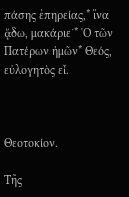πάσης ἐπηρείας,* ἵνα ᾄδω, μακάριε˙* ῾Ο τῶν Πατέρων ἡμῶν* Θεός, εὐλογητὸς εἶ.



Θεοτοκίον.

Τῆς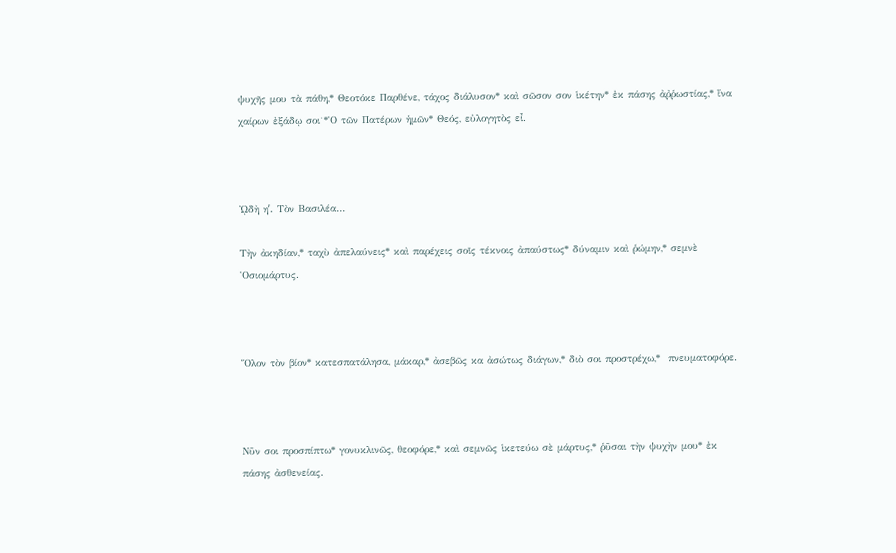ψυχῆς μου τὰ πάθη,* Θεοτόκε Παρθένε, τάχος διάλυσον* καὶ σῶσον σον ἱκέτην* ἐκ πάσης ἀῤῥωστίας,* ἵνα χαίρων ἐξάδῳ σοι˙*῾Ο τῶν Πατέρων ἡμῶν* Θεός, εὐλογητὸς εἶ.



ᾨδὴ ηʹ. Τὸν Βασιλέα…

Τὴν ἀκηδίαν,* ταχὺ ἀπελαύνεις* καὶ παρέχεις σοῖς τέκνοις ἀπαύστως* δύναμιν καὶ ῥώμην,* σεμνὲ ῾Οσιομάρτυς.



῞Ολον τὸν βίον* κατεσπατάλησα, μάκαρ,* ἀσεβῶς κα ἀσώτως διάγων,* διὸ σοι προστρέχω,*  πνευματοφόρε.



Νῦν σοι προσπίπτω* γονυκλινῶς, θεοφόρε,* καὶ σεμνῶς ἱκετεύω σὲ μάρτυς,* ῥῦσαι τὴν ψυχὴν μου* ἐκ πάσης ἀσθενείας.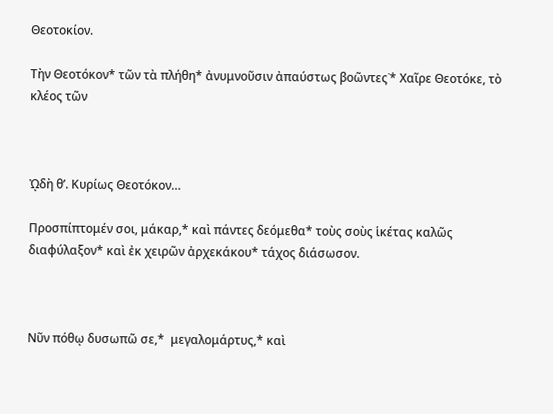Θεοτοκίον.

Τὴν Θεοτόκον* τῶν τὰ πλήθη* ἀνυμνοῦσιν ἀπαύστως βοῶντες˙* Χαῖρε Θεοτόκε, τὸ κλέος τῶν



ᾨδὴ θʹ. Κυρίως Θεοτόκον…

Προσπίπτομέν σοι, μάκαρ,* καὶ πάντες δεόμεθα* τοὺς σοὺς ἱκέτας καλῶς διαφύλαξον* καὶ ἐκ χειρῶν ἀρχεκάκου* τάχος διάσωσον.



Νῦν πόθῳ δυσωπῶ σε,*  μεγαλομάρτυς,* καὶ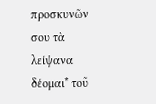προσκυνῶν σου τὰ λείψανα δέομαι* τοῦ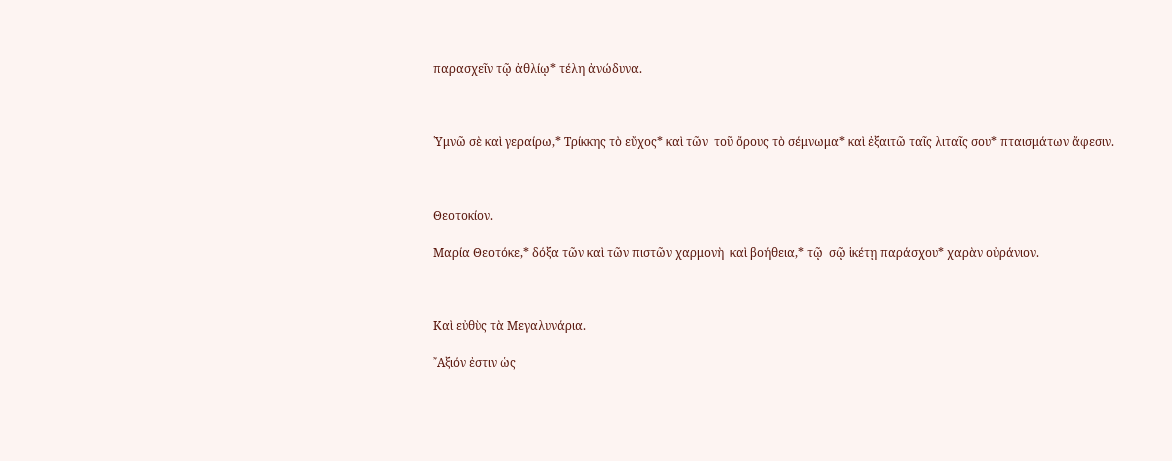παρασχεῖν τῷ ἀθλίῳ* τέλη ἀνώδυνα.



῾Υμνῶ σὲ καὶ γεραίρω,* Τρίκκης τὸ εὔχος* καὶ τῶν  τοῦ ὄρους τὸ σέμνωμα* καὶ ἐξαιτῶ ταῖς λιταῖς σου* πταισμάτων ἄφεσιν.



Θεοτοκίον.

Μαρία Θεοτόκε,* δόξα τῶν καὶ τῶν πιστῶν χαρμονὴ  καὶ βοήθεια,* τῷ  σῷ ἱκέτῃ παράσχου* χαρὰν οὐράνιον.



Καὶ εὐθὺς τὰ Μεγαλυνάρια.

῎Αξιόν ἐστιν ὡς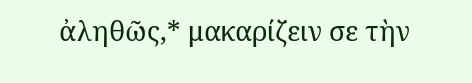ἀληθῶς,* μακαρίζειν σε τὴν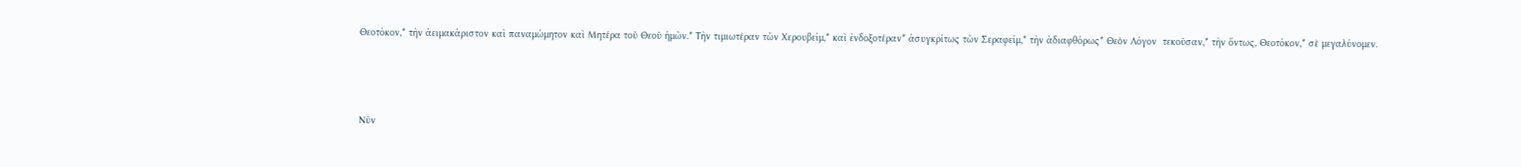Θεοτόκον,* τὴν ἀειμακάριστον καὶ παναμώμητον καὶ Μητέρα τοῦ Θεοῦ ἡμῶν.* Τὴν τιμιωτέραν τῶν Χερουβείμ,* καὶ ἐνδοξοτέραν* ἀσυγκρίτως τῶν Σεραφείμ,* τὴν ἀδιαφθόρως* Θεὸν Λόγον  τεκοῦσαν,* τὴν ὄντως, Θεοτόκον,* σὲ μεγαλύνομεν.



Νῦν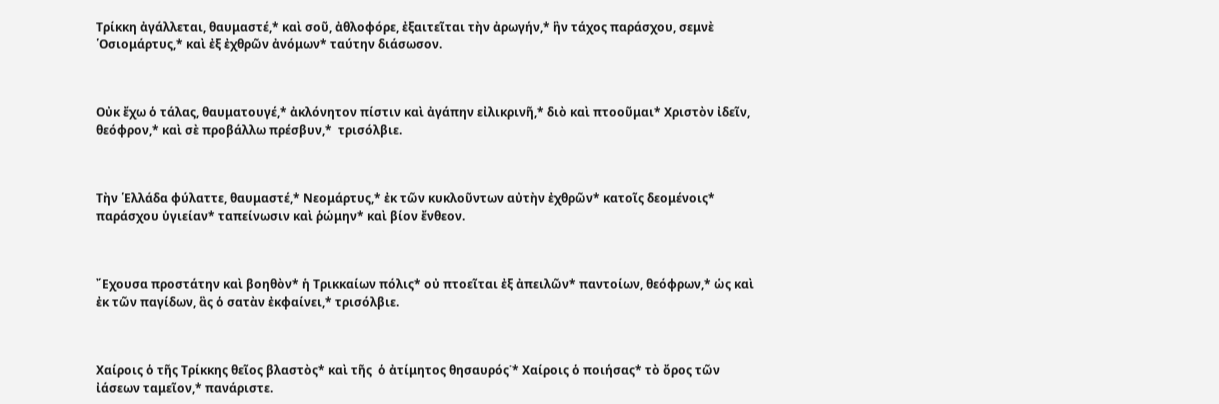Τρίκκη ἀγάλλεται, θαυμαστέ,* καὶ σοῦ, ἀθλοφόρε, ἐξαιτεῖται τὴν ἀρωγήν,* ἣν τάχος παράσχου, σεμνὲ ῾Οσιομάρτυς,* καὶ ἐξ ἐχθρῶν ἀνόμων* ταύτην διάσωσον.



Οὐκ ἔχω ὁ τάλας, θαυματουγέ,* ἀκλόνητον πίστιν καὶ ἀγάπην εἰλικρινῆ,* διὸ καὶ πτοοῦμαι* Χριστὸν ἰδεῖν, θεόφρον,* καὶ σὲ προβάλλω πρέσβυν,*  τρισόλβιε.



Τὴν ῾Ελλάδα φύλαττε, θαυμαστέ,* Νεομάρτυς,* ἐκ τῶν κυκλοῦντων αὐτὴν ἐχθρῶν* κατοῖς δεομένοις* παράσχου ὑγιείαν* ταπείνωσιν καὶ ῥώμην* καὶ βίον ἔνθεον.



῎Εχουσα προστάτην καὶ βοηθὸν* ἡ Τρικκαίων πόλις* οὐ πτοεῖται ἐξ ἀπειλῶν* παντοίων, θεόφρων,* ὡς καὶ ἐκ τῶν παγίδων, ἃς ὁ σατὰν ἐκφαίνει,* τρισόλβιε.



Χαίροις ὁ τῆς Τρίκκης θεῖος βλαστὸς* καὶ τῆς  ὁ ἀτίμητος θησαυρός˙* Χαίροις ὁ ποιήσας* τὸ ὄρος τῶν  ἰάσεων ταμεῖον,* πανάριστε.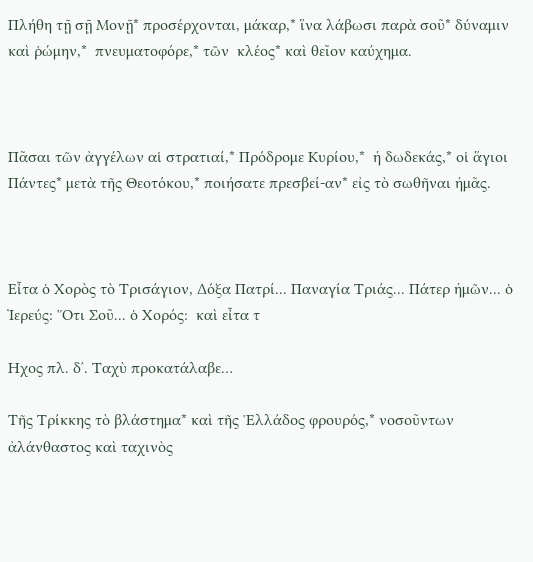Πλήθη τῇ σῇ Μονῇ* προσέρχονται, μάκαρ,* ἵνα λάβωσι παρὰ σοῦ* δύναμιν καὶ ῥώμην,*  πνευματοφόρε,* τῶν  κλέος* καὶ θεῖον καύχημα.



Πᾶσαι τῶν ἀγγέλων αἱ στρατιαί,* Πρόδρομε Κυρίου,*  ἡ δωδεκάς,* οἱ ἅγιοι Πάντες* μετὰ τῆς Θεοτόκου,* ποιήσατε πρεσβεί-αν* εἰς τὸ σωθῆναι ἡμᾶς.



Εἶτα ὁ Χορὸς τὸ Τρισάγιον, Δόξα Πατρί... Παναγία Τριάς... Πάτερ ἡμῶν... ὁ Ἱερεύς: ῞Οτι Σοῦ... ὁ Χορός:  καὶ εἶτα τ

Ηχος πλ. δʹ. Ταχὺ προκατάλαβε…

Τῆς Τρίκκης τὸ βλάστημα* καὶ τῆς ῾Ελλάδος φρουρός,* νοσοῦντων ἀλάνθαστος καὶ ταχινὸς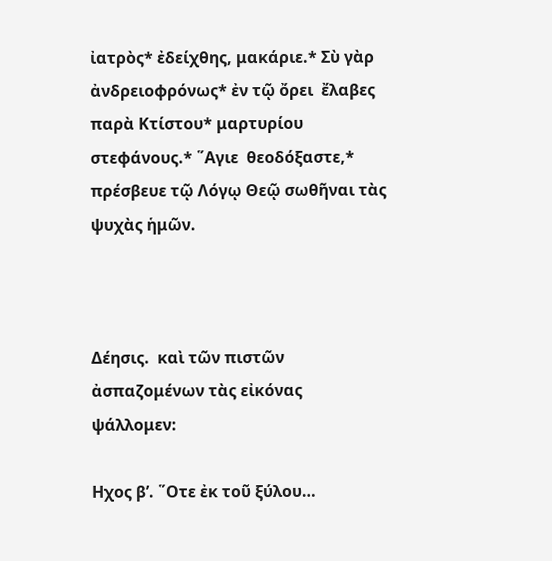ἰατρὸς* ἐδείχθης, μακάριε.* Σὺ γὰρ ἀνδρειοφρόνως* ἐν τῷ ὄρει  ἔλαβες παρὰ Κτίστου* μαρτυρίου στεφάνους.* ῞Αγιε  θεοδόξαστε,* πρέσβευε τῷ Λόγῳ Θεῷ σωθῆναι τὰς ψυχὰς ἡμῶν.



Δέησις.  καὶ τῶν πιστῶν ἀσπαζομένων τὰς εἰκόνας ψάλλομεν:

Ηχος β’. ῞Οτε ἐκ τοῦ ξύλου…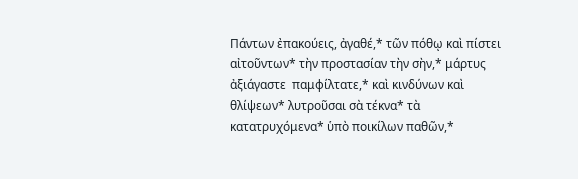Πάντων ἐπακούεις, ἀγαθέ,* τῶν πόθῳ καὶ πίστει αἰτοῦντων* τὴν προστασίαν τὴν σὴν,* μάρτυς ἀξιάγαστε  παμφίλτατε,* καὶ κινδύνων καὶ θλίψεων* λυτροῦσαι σὰ τέκνα* τὰ κατατρυχόμενα* ὑπὸ ποικίλων παθῶν,*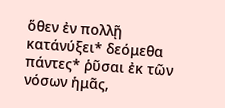ὅθεν ἐν πολλῇ κατάνύξει* δεόμεθα πάντες* ῥῦσαι ἐκ τῶν νόσων ἡμᾶς,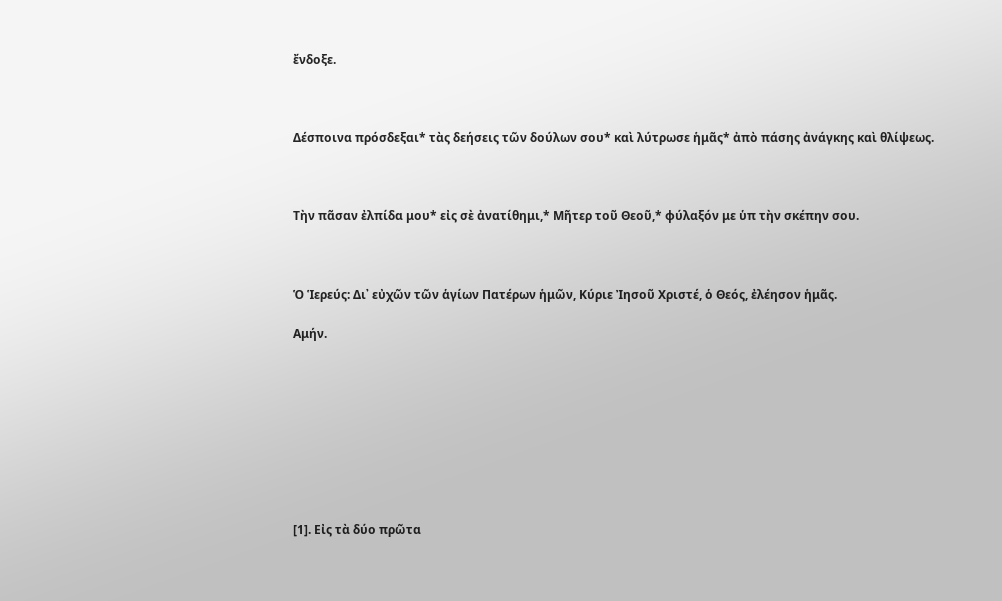ἔνδοξε.



Δέσποινα πρόσδεξαι* τὰς δεήσεις τῶν δούλων σου* καὶ λύτρωσε ἡμᾶς* ἀπὸ πάσης ἀνάγκης καὶ θλίψεως.



Τὴν πᾶσαν ἐλπίδα μου* εἰς σὲ ἀνατίθημι,* Μῆτερ τοῦ Θεοῦ,* φύλαξόν με ὑπ τὴν σκέπην σου.



Ὁ Ἱερεύς: Δι᾿ εὐχῶν τῶν ἁγίων Πατέρων ἡμῶν, Κύριε Ἰησοῦ Χριστέ, ὁ Θεός, ἐλέησον ἡμᾶς.

Αμήν.









[1]. Εἰς τὰ δύο πρῶτα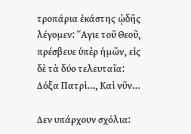τροπάρια ἑκάστης ᾠδῆς λέγομεν: ῞Αγιε τοῦ Θεοῦ, πρέσβευε ὑπὲρ ἡμῶν, εἰς δὲ τὰ δύο τελευταῖα: Δόξα Πατρὶ…, Καὶ νῦν…

Δεν υπάρχουν σχόλια: